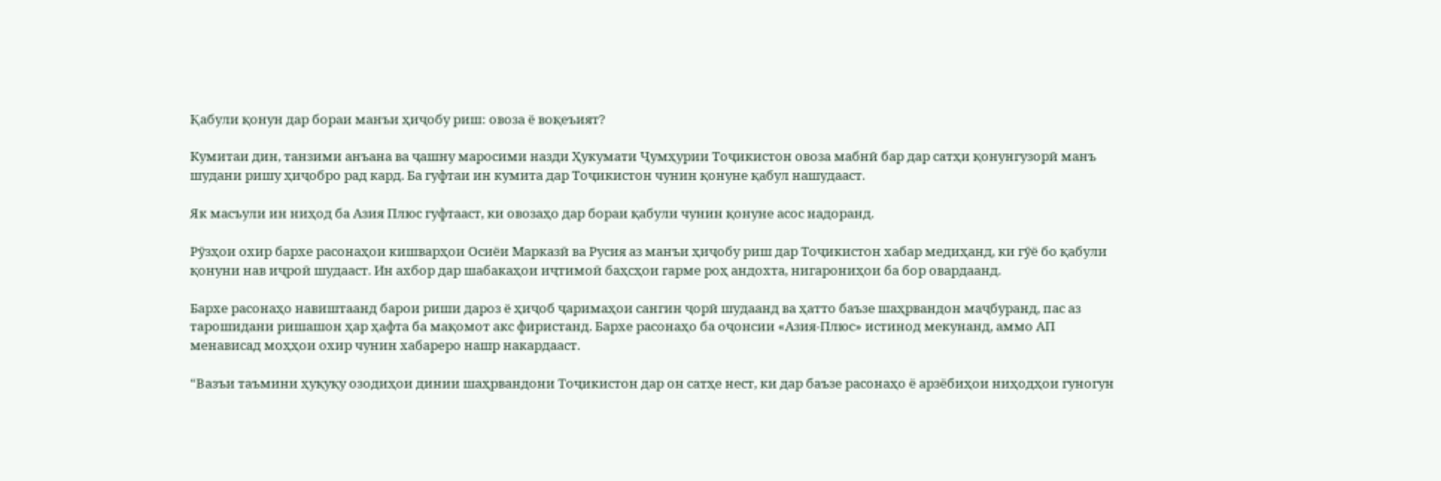Қабули қонун дар бораи манъи ҳиҷобу риш: овоза ё воқеъият?

Кумитаи дин, танзими анъана ва ҷашну маросими назди Ҳукумати Ҷумҳурии Тоҷикистон овоза мабнӣ бар дар сатҳи қонунгузорӣ манъ шудани ришу ҳиҷобро рад кард. Ба гуфтаи ин кумита дар Тоҷикистон чунин қонуне қабул нашудааст.

Як масъули ин ниҳод ба Азия Плюс гуфтааст, ки овозаҳо дар бораи қабули чунин қонуне асос надоранд.

Рӯзҳои охир бархе расонаҳои кишварҳои Осиёи Марказӣ ва Русия аз манъи ҳиҷобу риш дар Тоҷикистон хабар медиҳанд, ки гӯё бо қабули қонуни нав иҷроӣ шудааст. Ин ахбор дар шабакаҳои иҷтимоӣ баҳсҳои гарме роҳ андохта, нигарониҳои ба бор овардаанд.

Бархе расонаҳо навиштаанд барои риши дароз ё ҳиҷоб ҷаримаҳои сангин ҷорӣ шудаанд ва ҳатто баъзе шаҳрвандон маҷбуранд, пас аз тарошидани ришашон ҳар ҳафта ба мақомот акс фиристанд. Бархе расонаҳо ба оҷонсии «Азия-Плюс» истинод мекунанд, аммо АП менависад моҳҳои охир чунин хабареро нашр накардааст.

“Вазъи таъмини ҳуқуқу озодиҳои динии шаҳрвандони Тоҷикистон дар он сатҳе нест, ки дар баъзе расонаҳо ё арзёбиҳои ниҳодҳои гуногун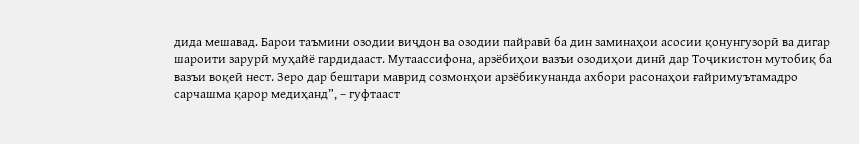дида мешавад. Барои таъмини озодии виҷдон ва озодии пайравӣ ба дин заминаҳои асосии қонунгузорӣ ва дигар шароити зарурӣ муҳайё гардидааст. Мутаассифона, арзёбиҳои вазъи озодиҳои динӣ дар Тоҷикистон мутобиқ ба вазъи воқеӣ нест. Зеро дар бештари маврид созмонҳои арзёбикунанда ахбори расонаҳои ғайримуътамадро сарчашма қарор медиҳанд”, – гуфтааст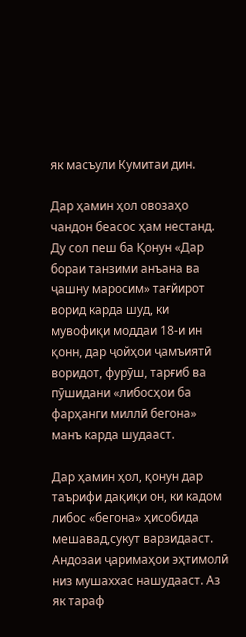як масъули Кумитаи дин.

Дар ҳамин ҳол овозаҳо чандон беасос ҳам нестанд. Ду сол пеш ба Қонун «Дар бораи танзими анъана ва ҷашну маросим» тағйирот ворид карда шуд, ки мувофиқи моддаи 18-и ин қонн, дар ҷойҳои ҷамъиятӣ воридот, фурӯш, тарғиб ва пӯшидани «либосҳои ба фарҳанги миллӣ бегона» манъ карда шудааст.

Дар ҳамин ҳол, қонун дар таърифи дақиқи он, ки кадом либос «бегона» ҳисобида мешавад,сукут варзидааст. Андозаи ҷаримаҳои эҳтимолӣ низ мушаххас нашудааст. Аз як тараф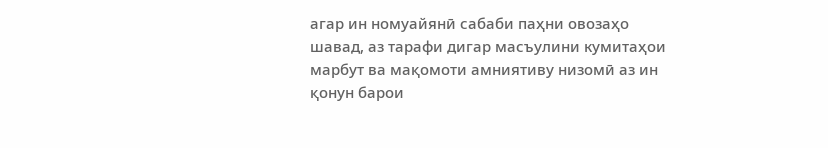агар ин номуайянӣ сабаби паҳни овозаҳо шавад, аз тарафи дигар масъулини кумитаҳои марбут ва мақомоти амниятиву низомӣ аз ин қонун барои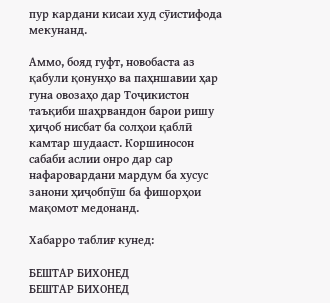пур кардани кисаи худ сӯистифода мекунанд.

Аммо, бояд гуфт, новобаста аз қабули қонунҳо ва паҳншавии ҳар гуна овозаҳо дар Тоҷикистон таъқиби шаҳрвандон барои ришу ҳиҷоб нисбат ба солҳои қаблӣ камтар шудааст. Коршиносон сабаби аслии онро дар сар нафаровардани мардум ба хусус занони ҳиҷобпӯш ба фишорҳои мақомот медонанд.

Хабарро таблиғ кунед:

БЕШТАР БИХОНЕД
БЕШТАР БИХОНЕД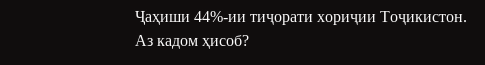Ҷаҳиши 44%-ии тиҷорати хориҷии Тоҷикистон. Аз кадом ҳисоб?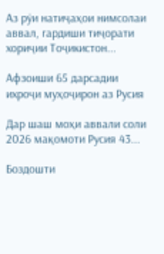Аз рӯи натиҷаҳои нимсолаи аввал, гардиши тиҷорати хориҷии Тоҷикистон...

Афзоиши 65 дарсадии ихроҷи муҳоҷирон аз Русия

Дар шаш моҳи аввали соли 2026 мақомоти Русия 43...

Боздошти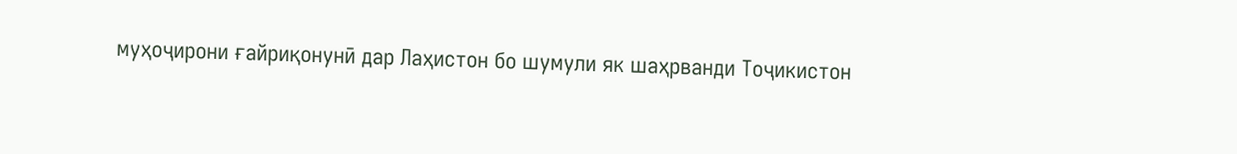муҳоҷирони ғайриқонунӣ дар Лаҳистон бо шумули як шаҳрванди Тоҷикистон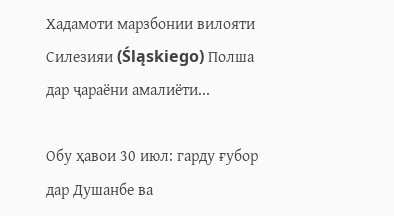Хадамоти марзбонии вилояти Силезияи (Śląskiego) Полша дар ҷараёни амалиёти...

Обу ҳавои 30 июл: гарду ғубор дар Душанбе ва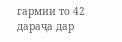гармии то 42 дараҷа дар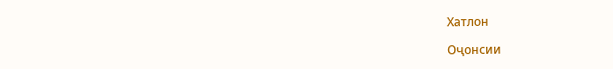Хатлон

Оҷонсии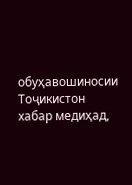обуҳавошиносии Тоҷикистон хабар медиҳад,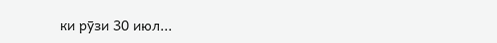ки рӯзи 30 июл...